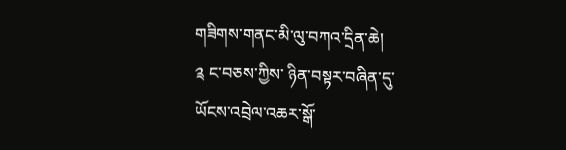གཟིགས་གནང་མི་ལུ་བཀའ་དྲིན་ཆེ།
༉ ང་བཅས་ཀྱིས་ ཉིན་བསྟར་བཞིན་དུ་
ཡོངས་འབྲེལ་འཆར་སྒོ་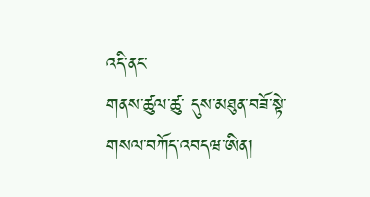འདི་ནང་
གནས་ཚུལ་ཚུ་ དུས་མཐུན་བཟོ་སྟེ་ གསལ་བཀོད་འབདཝ་ཨིན།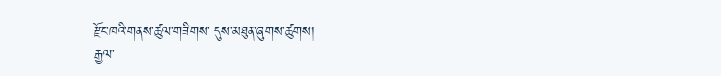རྫོང་ཁའི་གནས་ཚུལ་གཟིགས་ དུས་མཐུན་ཞུགས་ཚུགས།
རྒྱལ་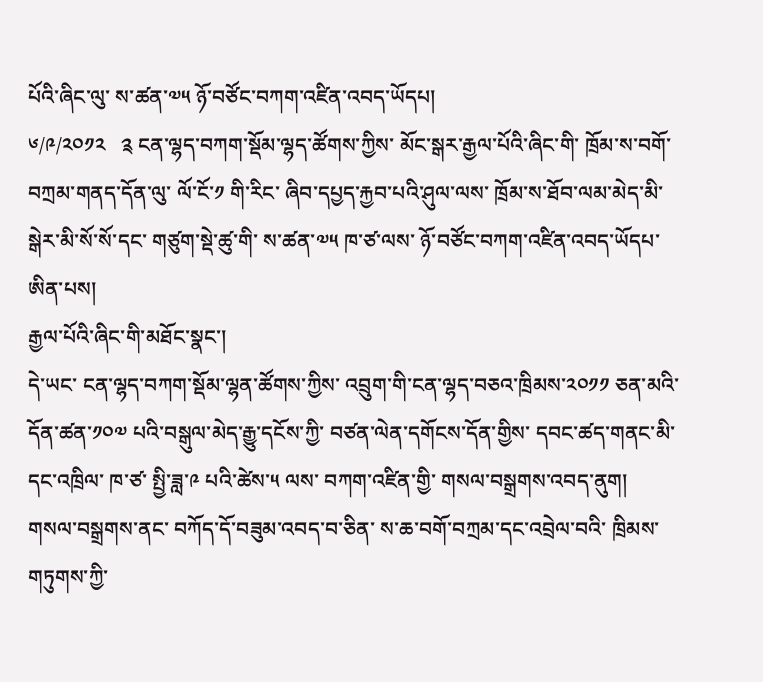པོའི་ཞིང་ལུ་ ས་ཚན་༧༥ ཉོ་བཙོང་བཀག་འཛིན་འབད་ཡོདཔ།
༦/༩/༢༠༡༢   ༉ ངན་ལྷད་བཀག་སྡོམ་ལྷད་ཚོགས་ཀྱིས་ མོང་སྒར་རྒྱལ་པོའི་ཞིང་གི་ ཁྲོམ་ས་བགོ་བཀྲམ་གནད་དོན་ལུ་ ལོ་ངོ་༡ གི་རིང་ ཞིབ་དཔྱད་རྐྱབ་པའི་ཤུལ་ལས་ ཁྲོམ་ས་ཐོབ་ལམ་མེད་མི་ སྒེར་མི་སོ་སོ་དང་ གཙུག་སྡེ་ཚུ་གི་ ས་ཚན་༧༥ ཁ་ཙ་ལས་ ཉོ་བཙོང་བཀག་འཛིན་འབད་ཡོདཔ་ཨིན་པས།
རྒྱལ་པོའི་ཞིང་གི་མཐོང་སྣང་།
དེ་ཡང་ ངན་ལྷད་བཀག་སྡོམ་ལྷན་ཚོགས་ཀྱིས་ འབྲུག་གི་ངན་ལྷད་བཅའ་ཁྲིམས་༢༠༡༡ ཅན་མའི་ དོན་ཚན་༡༠༧ པའི་བསྒུལ་མེད་རྒྱུ་དངོས་ཀྱི་ བཙན་ལེན་དགོངས་དོན་གྱིས་ དབང་ཚད་གནང་མི་དང་འཁྲིལ་ ཁ་ཙ་ སྤྱི་ཟླ་༩ པའི་ཚེས་༥ ལས་ བཀག་འཛིན་གྱི་ གསལ་བསྒྲགས་འབད་ནུག།
གསལ་བསྒྲགས་ནང་ བཀོད་དོ་བཟུམ་འབད་བ་ཅིན་ ས་ཆ་བགོ་བཀྲམ་དང་འབྲེལ་བའི་ ཁྲིམས་གཏུགས་ཀྱི་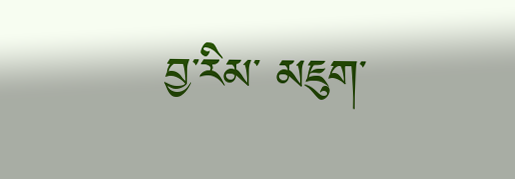བྱ་རིམ་ མཇུག་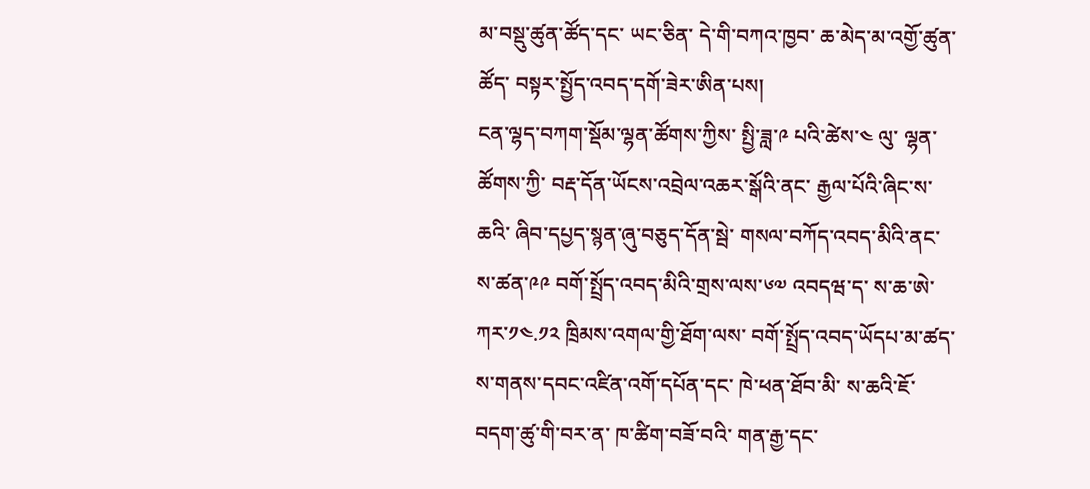མ་བསྡུ་ཚུན་ཚོད་དང་ ཡང་ཅིན་ དེ་གི་བཀའ་ཁྱབ་ ཆ་མེད་མ་འགྱོ་ཚུན་ཚོད་ བསྟར་སྤྱོད་འབད་དགོ་ཟེར་ཨིན་པས།
ངན་ལྷད་བཀག་སྡོམ་ལྷན་ཚོགས་ཀྱིས་ སྤྱི་ཟླ་༩ པའི་ཚེས་༤ ལུ་ ལྷན་ཚོགས་ཀྱི་ བརྡ་དོན་ཡོངས་འབྲེལ་འཆར་སྒོའི་ནང་ རྒྱལ་པོའི་ཞིང་ས་ཆའི་ ཞིབ་དཔྱད་སྙན་ཞུ་བཅུད་དོན་སྦེ་ གསལ་བཀོད་འབད་མིའི་ནང་ ས་ཚན་༩༩ བགོ་སྤྲོད་འབད་མིའི་གྲས་ལས་༦༧ འབདཝ་ད་ ས་ཆ་ཨེ་ཀར་༡༤.༡༢ ཁྲིམས་འགལ་གྱི་ཐོག་ལས་ བགོ་སྤྲོད་འབད་ཡོདཔ་མ་ཚད་ ས་གནས་དབང་འཛིན་འགོ་དཔོན་དང་ ཁེ་ཕན་ཐོབ་མི་ ས་ཆའི་ཇོ་བདག་ཚུ་གི་བར་ན་ ཁ་ཚིག་བཟོ་བའི་ གན་རྒྱ་དང་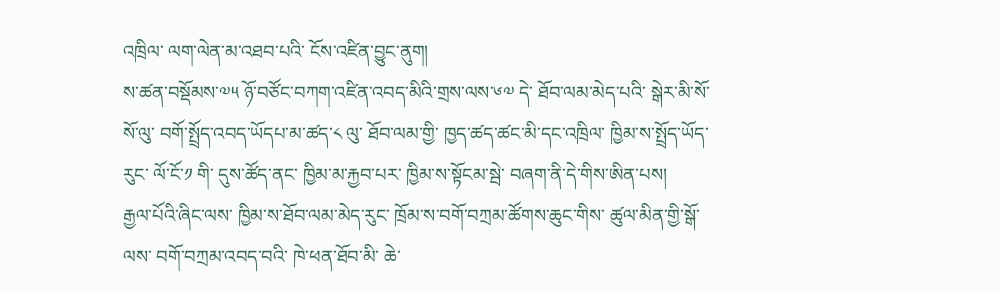འཁྲིལ་ ལག་ལེན་མ་འཐབ་པའི་ ངོས་འཛིན་བྱུང་ནུག།
ས་ཚན་བསྡོམས་༧༥ ཉོ་བཙོང་བཀག་འཛིན་འབད་མིའི་གྲས་ལས་༦༧ དེ་ ཐོབ་ལམ་མེད་པའི་ སྒེར་མི་སོ་སོ་ལུ་ བགོ་སྤྲོད་འབད་ཡོདཔ་མ་ཚད་༨ ལུ་ ཐོབ་ལམ་གྱི་ ཁྱད་ཚད་ཚང་མི་དང་འཁྲིལ་ ཁྱིམ་ས་སྤྲོད་ཡོད་རུང་ ལོ་ངོ་༡ གི་ དུས་ཚོད་ནང་ ཁྱིམ་མ་རྐྱབ་པར་ ཁྱིམ་ས་སྟོངམ་སྦེ་ བཞག་ནི་དེ་གིས་ཨིན་པས།
རྒྱལ་པོའི་ཞིང་ལས་ ཁྱིམ་ས་ཐོབ་ལམ་མེད་རུང་ ཁྲོམ་ས་བགོ་བཀྲམ་ཚོགས་ཆུང་གིས་ ཚུལ་མིན་གྱི་སྒོ་ལས་ བགོ་བཀྲམ་འབད་བའི་ ཁེ་ཕན་ཐོབ་མི་ ཆེ་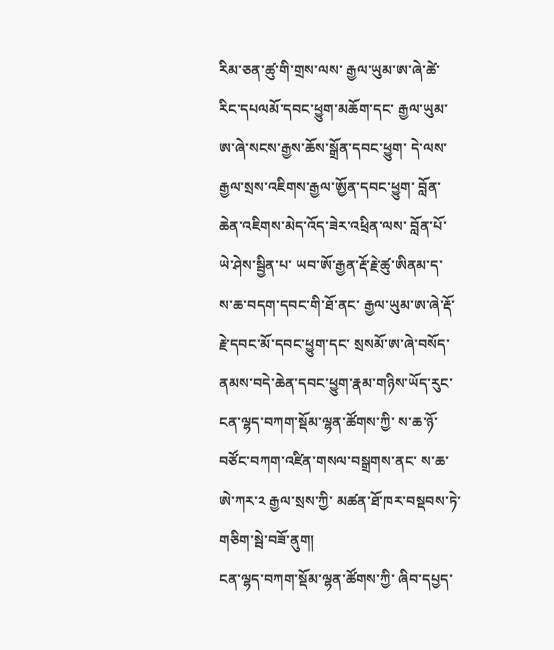རིམ་ཅན་ཚུ་གི་གྲས་ལས་ རྒྱལ་ཡུམ་ཨ་ཞེ་ཚེ་རིང་དཔལམོ་དབང་ཕྱུག་མཆོག་དང་ རྒྱལ་ཡུམ་ཨ་ཞེ་སངས་རྒྱས་ཆོས་སྒྲོན་དབང་ཕྱུག་ དེ་ལས་ རྒྱལ་སྲས་འཇིགས་རྒྱལ་ཨྱོན་དབང་ཕྱུག་ བློན་ཆེན་འཇིགས་མེད་འོད་ཟེར་འཕྲིན་ལས་ བློན་པོ་ཡེ་ཤེས་སྦྱིན་པ་ ཡབ་ཨོ་རྒྱན་རྡོ་རྗེ་ཚུ་ཨིནམ་ད་ ས་ཆ་བདག་དབང་གི་ཐོ་ནང་ རྒྱལ་ཡུམ་ཨ་ཞེ་རྡོ་རྗེ་དབང་མོ་དབང་ཕྱུག་དང་ སྲསམོ་ཨ་ཞེ་བསོད་ནམས་བདེ་ཆེན་དབང་ཕྱུག་རྣམ་གཉིས་ཡོད་རུང་ ངན་ལྷད་བཀག་སྡོམ་ལྷན་ཚོགས་ཀྱི་ ས་ཆ་ཉོ་བཙོང་བཀག་འཛིན་གསལ་བསྒྲགས་ནང་ ས་ཆ་ཨེ་ཀར་༢ རྒྱལ་སྲས་ཀྱི་ མཚན་ཐོ་ཁར་བསྡབས་ཏེ་གཅིག་སྦེ་བཟོ་ནུག།
ངན་ལྷད་བཀག་སྡོམ་ལྷན་ཚོགས་ཀྱི་ ཞིབ་དཔྱད་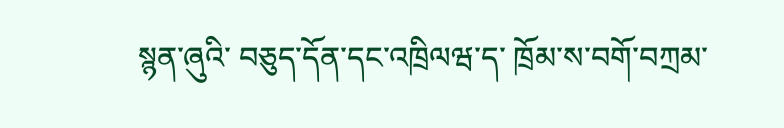སྙན་ཞུའི་ བཅུད་དོན་དང་འཁྲིལཝ་ད་ ཁྲོམ་ས་བགོ་བཀྲམ་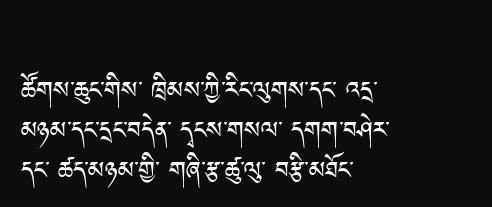ཚོགས་ཆུང་གིས་ ཁྲིམས་ཀྱི་རིང་ལུགས་དང་ འདྲ་མཉམ་དང་དྲང་བདེན་ དྭངས་གསལ་ དགག་བཤེར་དང་ ཚད་མཉམ་གྱི་ གཞི་རྩ་ཚུ་ལུ་ བརྩི་མཐོང་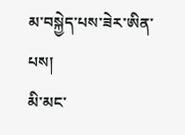མ་བསྐྱེད་པས་ཟེར་ཨིན་པས།
མི་མང་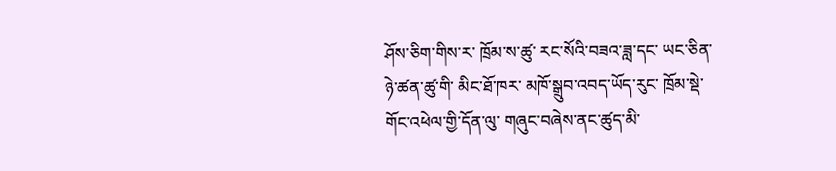ཤོས་ཅིག་གིས་ར་ ཁྲོམ་ས་ཚུ་ རང་སོའི་བཟའ་ཟླ་དང་ ཡང་ཅིན་ ཉེ་ཚན་ཚུ་གི་ མིང་ཐོ་ཁར་ མཁོ་སྒྲུབ་འབད་ཡོད་རུང་ ཁྲོམ་སྡེ་གོང་འཕེལ་གྱི་དོན་ལུ་ གཞུང་བཞེས་ནང་ཚུད་མི་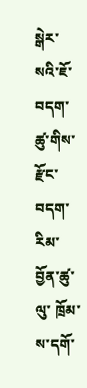སྒེར་སའི་ཇོ་བདག་ཚུ་གིས་ རྫོང་བདག་རིམ་བྱོན་ཚུ་ལུ་ ཁྲོམ་ས་དགོ་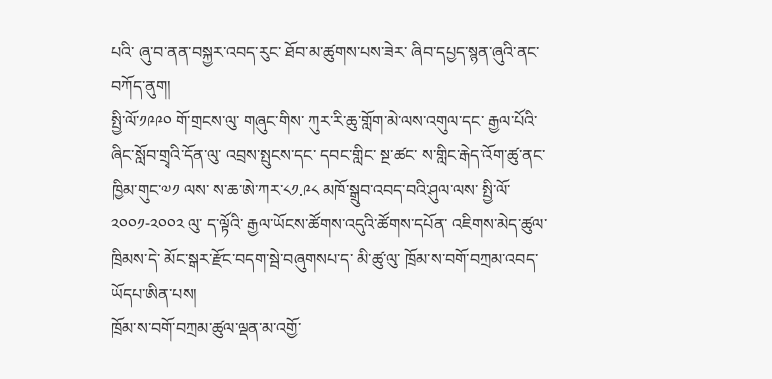པའི་ ཞུ་བ་ནན་བསྐྱར་འབད་རུང་ ཐོབ་མ་ཚུགས་པས་ཟེར་ ཞིབ་དཔྱད་སྙན་ཞུའི་ནང་བཀོད་ནུག།
སྤྱི་ལོ་༡༩༩༠ གོ་གྲངས་ལུ་ གཞུང་གིས་ ཀུར་རི་ཆུ་གློག་མེ་ལས་འགུལ་དང་ རྒྱལ་པོའི་ཞིང་སློབ་གྲྭའི་དོན་ལུ་ འབྲས་སྤུངས་དང་ དབང་གླིང་ སྔ་ཚང་ ས་གླིང་རྒེད་འོག་ཚུ་ནང་ ཁྱིམ་གུང་༧༡ ལས་ ས་ཆ་ཨེ་ཀར་༨༡.༩༨ མཁོ་སྒྲུབ་འབད་བའི་ཤུལ་ལས་ སྤྱི་ལོ་༢༠༠༡-༢༠༠༢ ལུ་ ད་ལྟོའི་ རྒྱལ་ཡོངས་ཚོགས་འདུའི་ཚོགས་དཔོན་ འཇིགས་མེད་ཚུལ་ཁྲིམས་དེ་ མོང་སྒར་རྫོང་བདག་སྦེ་བཞུགསཔ་ད་ མི་ཚུ་ལུ་ ཁྲོམ་ས་བགོ་བཀྲམ་འབད་ཡོདཔ་ཨིན་པས།
ཁྲོམ་ས་བགོ་བཀྲམ་ཚུལ་ལྡན་མ་འགྱོ་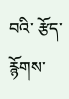བའི་ རྩོད་རྙོགས་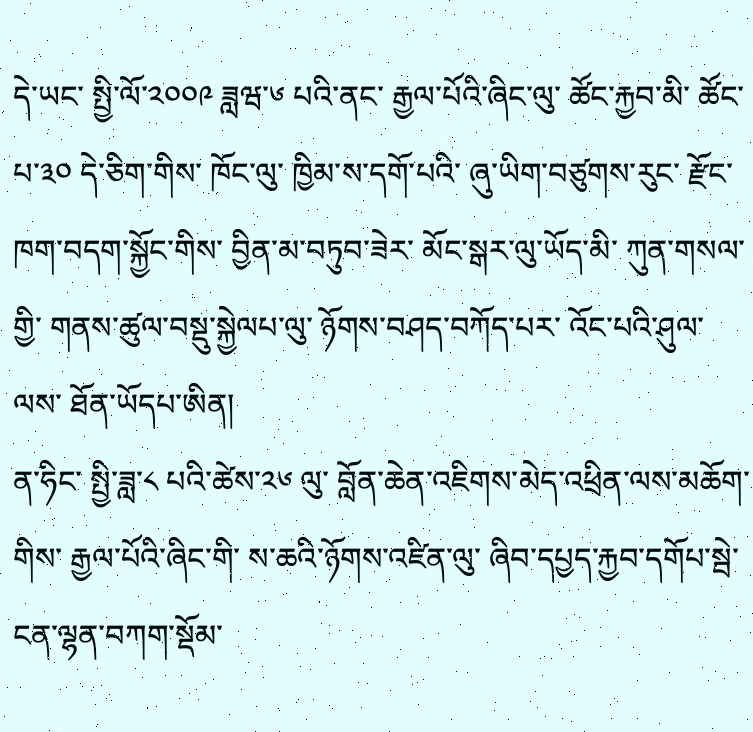དེ་ཡང་ སྤྱི་ལོ་༢༠༠༩ ཟླཝ་༦ པའི་ནང་ རྒྱལ་པོའི་ཞིང་ལུ་ ཚོང་རྐྱབ་མི་ ཚོང་པ་༣༠ དེ་ཅིག་གིས་ ཁོང་ལུ་ ཁྱིམ་ས་དགོ་པའི་ ཞུ་ཡིག་བཙུགས་རུང་ རྫོང་ཁག་བདག་སྐྱོང་གིས་ བྱིན་མ་བཏུབ་ཟེར་ མོང་སྒར་ལུ་ཡོད་མི་ ཀུན་གསལ་གྱི་ གནས་ཚུལ་བསྡུ་སྐྱེལཔ་ལུ་ ཉོགས་བཤད་བཀོད་པར་ འོང་པའི་ཤུལ་ལས་ ཐོན་ཡོདཔ་ཨིན།
ན་ཧིང་ སྤྱི་ཟླ་༨ པའི་ཚེས་༢༦ ལུ་ བློན་ཆེན་འཇིགས་མེད་འཕྲིན་ལས་མཆོག་གིས་ རྒྱལ་པོའི་ཞིང་གི་ ས་ཆའི་ཉོགས་འཛིན་ལུ་ ཞིབ་དཔྱད་རྐྱབ་དགོཔ་སྦེ་ ངན་ལྷན་བཀག་སྡོམ་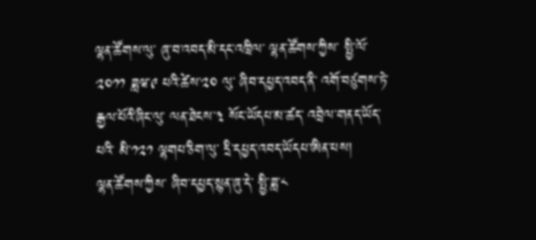ལྷན་ཚོགས་ལུ་ ཞུ་བ་འབད་མི་དང་འཁྲིལ་ ལྷན་ཚོགས་ཀྱིས་ སྤྱི་ལོ་༢༠༡༡ ཟླཝ་༩ པའི་ཚེས་༢༠ ལུ་ ཞིབ་དཔྱད་འབད་ནི་ འགོ་བཙུགས་ཏེ་ རྒྱལ་པོའི་ཞིང་ལུ་ ལན་ཐེངས་༣ སོང་ཡོདཔ་མ་ཚད་ འབྲེལ་གནད་ཡོད་པའི་ མི་༡༢༡ ལྷགཔ་ཅིག་ལུ་ དྲི་དཔྱད་འབད་ཡོདཔ་ཨིན་པས།
ལྷན་ཚོགས་ཀྱིས་ ཞིབ་དཔྱད་སྙན་ཞུ་དེ་ སྤྱི་ཟླ་༨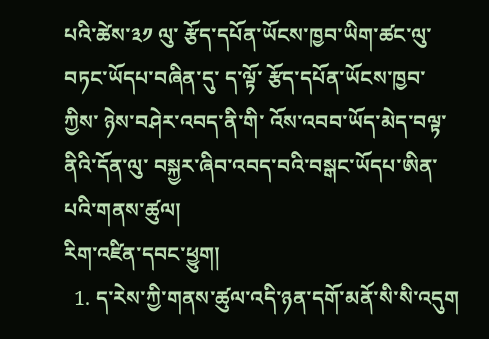པའི་ཚེས་༣༡ ལུ་ རྩོད་དཔོན་ཡོངས་ཁྱབ་ཡིག་ཚང་ལུ་ བཏང་ཡོདཔ་བཞིན་དུ་ ད་ལྟོ་ རྩོད་དཔོན་ཡོངས་ཁྱབ་ཀྱིས་ ཉེས་བཤེར་འབད་ནི་གི་ འོས་འབབ་ཡོད་མེད་བལྟ་ནིའི་དོན་ལུ་ བསྐྱར་ཞིབ་འབད་བའི་བསྒང་ཡོདཔ་ཨིན་པའི་གནས་ཚུལ།
རིག་འཛིན་དབང་ཕྱུག།
  1. ད་རེས་ཀྱི་གནས་ཚུལ་འདི་ཉན་དགོ་མནོ་སི་སི་འདུག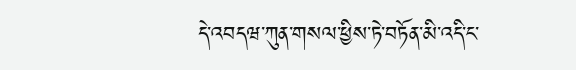དེ་འབདཝ་ཀུན་གསལ་ཕྱིས་ཏེ་བཏོན་མི་འདི་ང་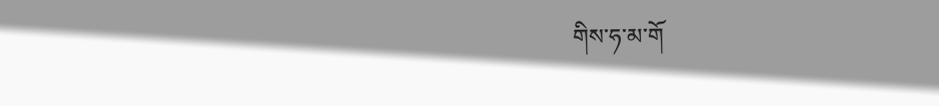གིས་ཧ་མ་གོ